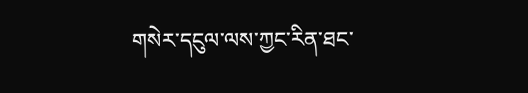གསེར་དངུལ་ལས་ཀྱང་རིན་ཐང་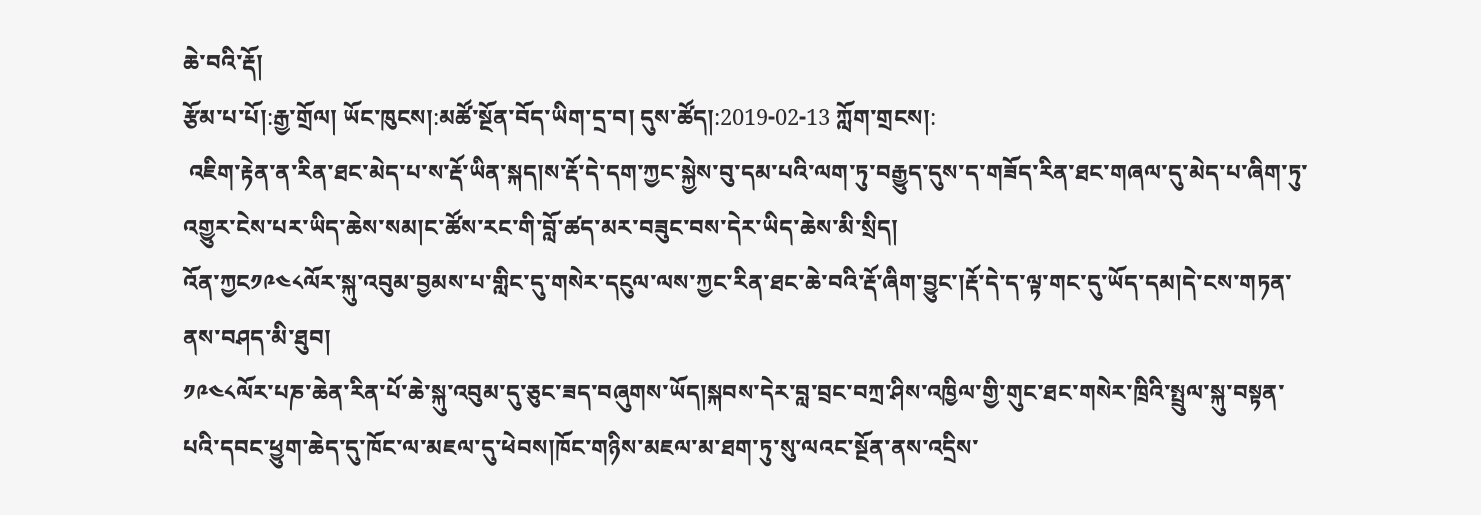ཆེ་བའི་རྡོ།
རྩོམ་པ་པོ།:རྒྱ་གྲོལ། ཡོང་ཁུངས།:མཚོ་སྔོན་བོད་ཡིག་དྲ་བ། དུས་ཚོད།:2019-02-13 ཀློག་གྲངས།:
 འཇིག་རྟེན་ན་རིན་ཐང་མེད་པ་ས་རྡོ་ཡིན་སྐད།ས་རྡོ་དེ་དག་ཀྱང་སྐྱེས་བུ་དམ་པའི་ལག་ཏུ་བརྒྱུད་དུས་ད་གཟོད་རིན་ཐང་གཞལ་དུ་མེད་པ་ཞིག་ཏུ་འགྱུར་ངེས་པར་ཡིད་ཆེས་སམ།ང་ཚོས་རང་གི་བློ་ཚད་མར་བཟུང་བས་དེར་ཡིད་ཆེས་མི་སྲིད།
འོན་ཀྱང༡༩༤༨ལོར་སྐུ་འབུམ་བྱམས་པ་གླིང་དུ་གསེར་དངུལ་ལས་ཀྱང་རིན་ཐང་ཆེ་བའི་རྡོ་ཞིག་བྱུང་།རྡོ་དེ་ད་ལྟ་གང་དུ་ཡོད་དམ།དེ་ངས་གཏན་ནས་བཤད་མི་ཐུབ།
༡༩༤༨ལོར་པཎ་ཆེན་རིན་པོ་ཆེ་སྐུ་འབུམ་དུ་ཅུང་ཟད་བཞུགས་ཡོད།སྐབས་དེར་བླ་བྲང་བཀྲ་ཤིས་འཁྱིལ་གྱི་གུང་ཐང་གསེར་ཁྲིའི་སྤྲུལ་སྐུ་བསྟན་པའི་དབང་ཕྱུག་ཆེད་དུ་ཁོང་ལ་མཇལ་དུ་ཕེབས།ཁོང་གཉིས་མཇལ་མ་ཐག་ཏུ་སུ་ལའང་སྔོན་ནས་འདྲིས་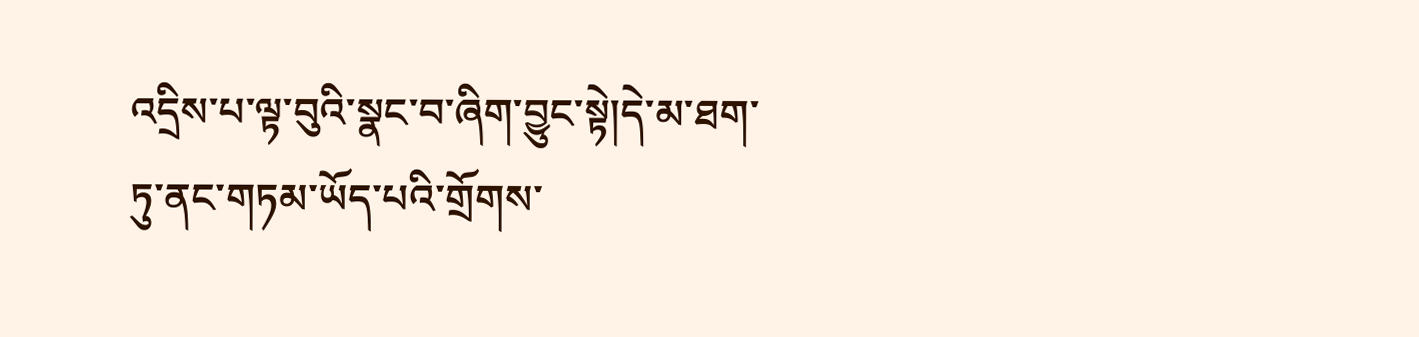འདྲིས་པ་ལྟ་བུའི་སྣང་བ་ཞིག་བྱུང་སྟེ།དེ་མ་ཐག་ཏུ་ནང་གཏམ་ཡོད་པའི་གྲོགས་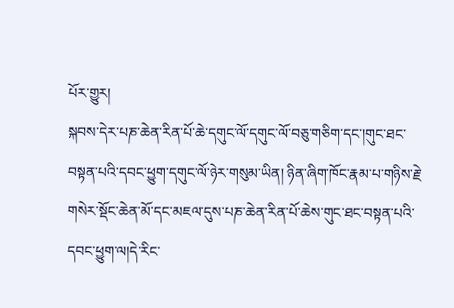པོར་གྱུར།
སྐབས་དེར་པཎ་ཆེན་རིན་པོ་ཆེ་དགུང་ལོ་དགུང་ལོ་བཅུ་གཅིག་དང་།གུང་ཐང་བསྟན་པའི་དབང་ཕྱུག་དགུང་ལོ་ཉེར་གསུམ་ཡིན། ཉིན་ཞིག་ཁོང་རྣམ་པ་གཉིས་རྗེ་གསེར་སྡོང་ཆེན་མོ་དང་མཇལ་དུས་པཎ་ཆེན་རིན་པོ་ཆེས་གུང་ཐང་བསྟན་པའི་དབང་ཕྱུག་ལ།དེ་རིང་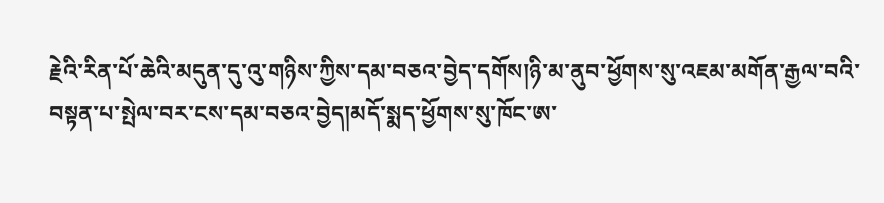རྗེའི་རིན་པོ་ཆེའི་མདུན་དུ་འུ་གཉིས་ཀྱིས་དམ་བཅའ་བྱེད་དགོས།ཉི་མ་ནུབ་ཕྱོགས་སུ་འཇམ་མགོན་རྒྱལ་བའི་བསྟན་པ་སྤེལ་བར་ངས་དམ་བཅའ་བྱེད།མདོ་སྨད་ཕྱོགས་སུ་ཁོང་ཨ་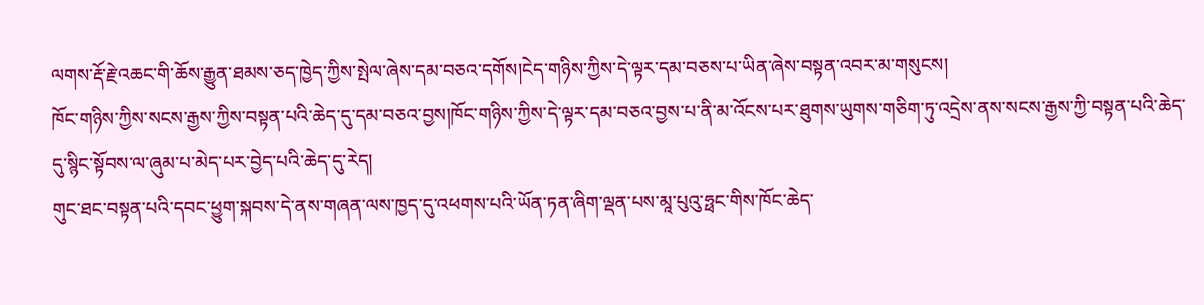ལགས་རྡོ་རྗེ་འཆང་གི་ཆོས་རྒྱུན་ཐམས་ཅད་ཁྱེད་ཀྱིས་སྤེལ་ཞེས་དམ་བཅའ་དགོས།ངེད་གཉིས་ཀྱིས་དེ་ལྟར་དམ་བཅས་པ་ཡིན་ཞེས་བསྟན་འབར་མ་གསུངས།
ཁོང་གཉིས་ཀྱིས་སངས་རྒྱས་ཀྱིས་བསྟན་པའི་ཆེད་དུ་དམ་བཅའ་བྱས།ཁོང་གཉིས་ཀྱིས་དེ་ལྟར་དམ་བཅའ་བྱས་པ་ནི་མ་འོངས་པར་ཐུགས་ཡུགས་གཅིག་ཏུ་འདྲེས་ནས་སངས་རྒྱས་ཀྱི་བསྟན་པའི་ཆེད་དུ་སྙིང་སྟོབས་ལ་ཞུམ་པ་མེད་པར་བྱེད་པའི་ཆེད་དུ་རེད།
གུང་ཐང་བསྟན་པའི་དབང་ཕྱུག་སྐབས་དེ་ནས་གཞན་ལས་ཁྱད་དུ་འཕགས་པའི་ཡོན་ཏན་ཞིག་ལྡན་པས་མཱ་པུའུ་ཧྥང་གིས་ཁོང་ཆེད་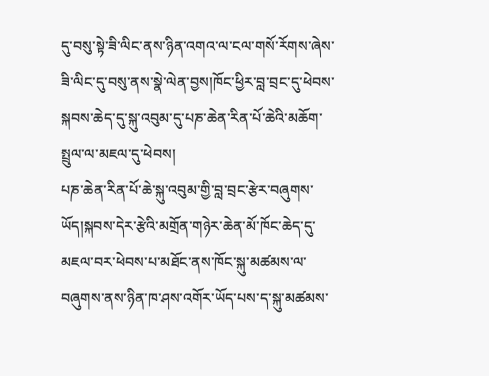དུ་བསུ་སྟེ་ཟི་ལིང་ནས་ཉིན་འགའ་ལ་ངལ་གསོ་རོགས་ཞེས་ཟི་ལིང་དུ་བསུ་ནས་སྣེ་ལེན་བྱས།ཁོང་ཕྱིར་བླ་བྲང་དུ་ཕེབས་སྐབས་ཆེད་དུ་སྐུ་འབུམ་དུ་པཎ་ཆེན་རིན་པོ་ཆེའི་མཆོག་སྤྲུལ་ལ་མཇལ་དུ་ཕེབས།
པཎ་ཆེན་རིན་པོ་ཆེ་སྐུ་འབུམ་གྱི་བླ་བྲང་རྩེར་བཞུགས་ཡོད།སྐབས་དེར་རྩེའི་མགྲོན་གཉེར་ཆེན་མོ་ཁོང་ཆེད་དུ་མཇལ་བར་ཕེབས་པ་མཐོང་ནས་ཁོང་སྐུ་མཚམས་ལ་བཞུགས་ནས་ཉིན་ཁ་ཤས་འགོར་ཡོད་པས་ད་སྐུ་མཚམས་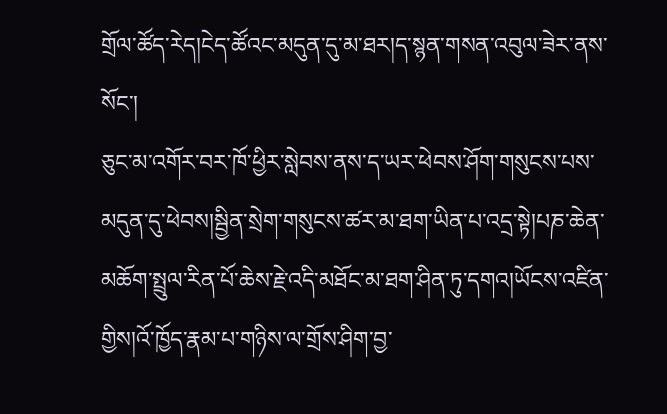གྲོལ་ཚོད་རེད།ངེད་ཚོའང་མདུན་དུ་མ་ཐར།ད་སྙན་གསན་འབུལ་ཟེར་ནས་སོང་།
ཅུང་མ་འགོར་བར་ཁོ་ཕྱིར་སླེབས་ནས་ད་ཡར་ཕེབས་ཤོག་གསུངས་པས་མདུན་དུ་ཕེབས།སྦྱིན་སྲེག་གསུངས་ཚར་མ་ཐག་ཡིན་པ་འདྲ་སྟེ།པཎ་ཆེན་མཆོག་སྤྲུལ་རིན་པོ་ཆེས་རྗེ་འདི་མཐོང་མ་ཐག་ཤིན་ཏུ་དགའ།ཡོངས་འཛིན་གྱིས།འོ་ཁྱོད་རྣམ་པ་གཉིས་ལ་གྲོས་ཤིག་བྱ་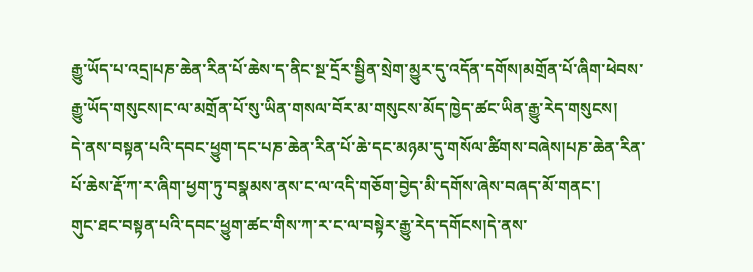རྒྱུ་ཡོད་པ་འདྲ།པཎ་ཆེན་རིན་པོ་ཆེས་ད་ནིང་སྔ་དྲོར་སྦྱིན་སྲེག་མྱུར་དུ་འདོན་དགོས།མགྲོན་པོ་ཞིག་ཕེབས་རྒྱུ་ཡོད་གསུངས།ང་ལ་མགྲོན་པོ་སུ་ཡིན་གསལ་བོར་མ་གསུངས་མོད་ཁྱེད་ཚང་ཡིན་རྒྱུ་རེད་གསུངས།
དེ་ནས་བསྟན་པའི་དབང་ཕྱུག་དང་པཎ་ཆེན་རིན་པོ་ཆེ་དང་མཉམ་དུ་གསོལ་ཚིགས་བཞེས།པཎ་ཆེན་རིན་པོ་ཆེས་རྡོ་ཀ་ར་ཞིག་ཕྱག་ཏུ་བསྣམས་ནས་ང་ལ་འདི་གཅོག་བྱེད་མི་དགོས་ཞེས་བཞད་མོ་གནང་།
གུང་ཐང་བསྟན་པའི་དབང་ཕྱུག་ཚང་གིས་ཀ་ར་ང་ལ་བསྟེར་རྒྱུ་རེད་དགོངས།དེ་ནས་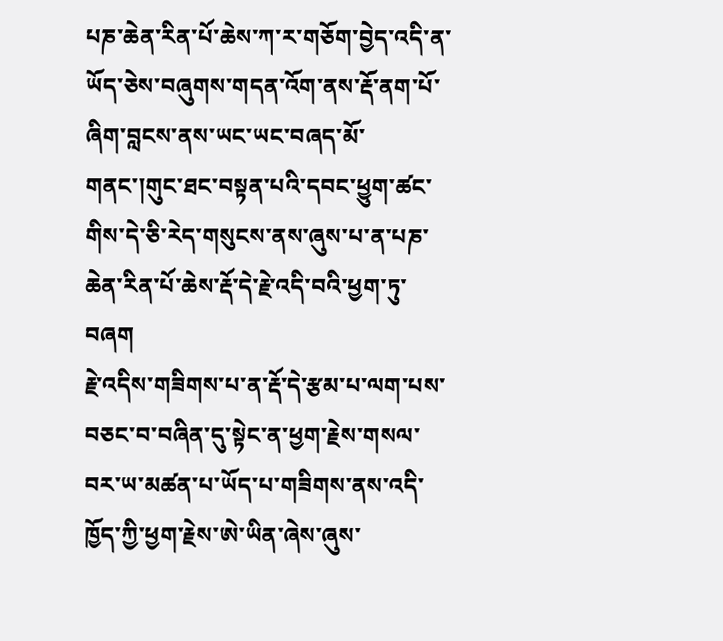པཎ་ཆེན་རིན་པོ་ཆེས་ཀ་ར་གཅོག་བྱེད་འདི་ན་ཡོད་ཅེས་བཞུགས་གདན་འོག་ནས་རྡོ་ནག་པོ་ཞིག་བླངས་ནས་ཡང་ཡང་བཞད་མོ་གནང་།གུང་ཐང་བསྟན་པའི་དབང་ཕྱུག་ཚང་གིས་དེ་ཅི་རེད་གསུངས་ནས་ཞུས་པ་ན་པཎ་ཆེན་རིན་པོ་ཆེས་རྡོ་དེ་རྗེ་འདི་བའི་ཕྱག་ཏུ་བཞག
རྗེ་འདིས་གཟིགས་པ་ན་རྡོ་དེ་རྩམ་པ་ལག་པས་བཅང་བ་བཞིན་དུ་སྟེང་ན་ཕྱག་རྗེས་གསལ་བར་ཡ་མཚན་པ་ཡོད་པ་གཟིགས་ནས་འདི་ཁྱོད་ཀྱི་ཕྱག་རྗེས་ཨེ་ཡིན་ཞེས་ཞུས་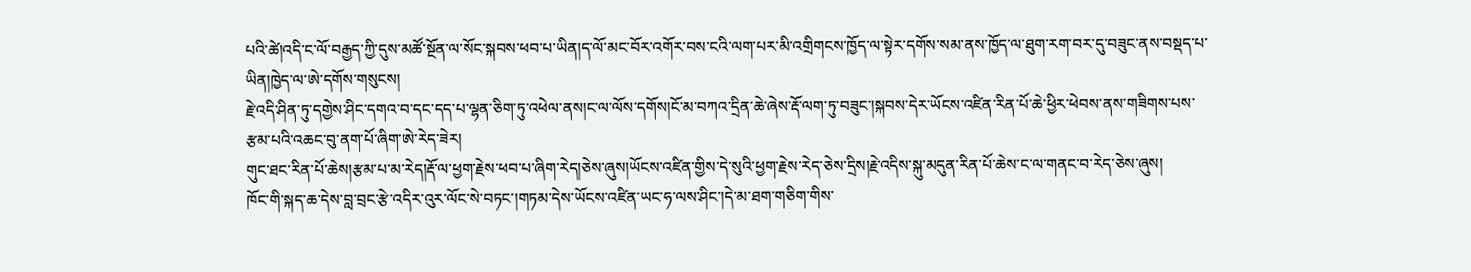པའི་ཚེ།འདི་ང་ལོ་བརྒྱད་ཀྱི་དུས་མཚོ་སྔོན་ལ་སོང་སྐབས་ཕབ་པ་ཡིན།ད་ལོ་མང་བོར་འགོར་བས་ངའི་ལག་པར་མི་འགྲིགངས་ཁྱོད་ལ་སྟེར་དགོས་སམ་ནས་ཁྱོད་ལ་ཐུག་རག་བར་དུ་བཟུང་ནས་བསྡད་པ་ཡིན།ཁྱེད་ལ་ཨེ་དགོས་གསུངས།
རྗེ་འདི་ཤིན་ཏུ་དགྱེས་ཤིང་དགའ་བ་དང་དད་པ་ལྷན་ཅིག་ཏུ་འཕེལ་ནས།ང་ལ་ལོས་དགོས།ངོ་མ་བཀའ་དྲིན་ཆེ་ཞེས་རྡོ་ལག་ཏུ་བཟུང་།སྐབས་དེར་ཡོངས་འཛིན་རིན་པོ་ཆེ་ཕྱིར་ཕེབས་ནས་གཟིགས་པས་རྩམ་པའི་འཆང་བུ་ནག་པོ་ཞིག་ཨེ་རེད་ཟེར།
གུང་ཐང་རིན་པོ་ཆེས།རྩམ་པ་མ་རེད།རྡོ་ལ་ཕྱག་རྗེས་ཕབ་པ་ཞིག་རེད།ཅེས་ཞུས།ཡོངས་འཛིན་གྱིས་དེ་སུའི་ཕྱག་རྗེས་རེད་ཅེས་དྲིས།རྗེ་འདིས་སྐུ་མདུན་རིན་པོ་ཆེས་ང་ལ་གནང་བ་རེད་ཅེས་ཞུས།
ཁོང་གི་སྐད་ཆ་དེས་བླ་བྲང་རྩེ་འདིར་འུར་ལོང་སེ་བཏང་།གཏམ་དེས་ཡོངས་འཛིན་ཡང་ཧ་ལས་ཤིང་།དེ་མ་ཐག་གཅིག་གིས་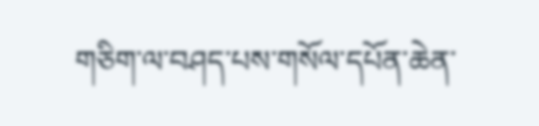གཅིག་ལ་བཤད་པས་གསོལ་དཔོན་ཆེན་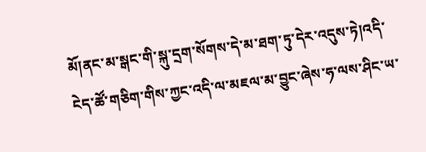མོ།ནང་མ་སྒང་གི་སྐུ་དྲག་སོགས་དེ་མ་ཐག་ཏུ་དེར་འདུས་ཏེ།འདི་ངེད་ཚོ་གཅིག་གིས་ཀྱང་འདི་ལ་མཇལ་མ་བྱུང་ཞེས་ཧ་ལས་ཤིང་ཡ་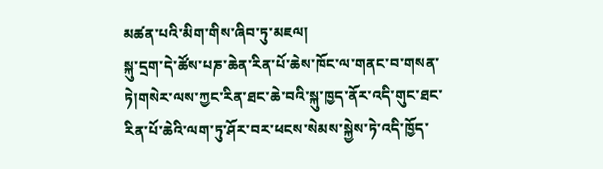མཚན་པའི་མིག་གིས་ཞིབ་ཏུ་མཇལ།
སྐུ་དྲག་དེ་ཚོས་པཎ་ཆེན་རིན་པོ་ཆེས་ཁོང་ལ་གནང་བ་གསན་ཏེ།གསེར་ལས་ཀྱང་རིན་ཐང་ཆེ་བའི་སྐུ་ཁྱད་ནོར་འདི་གུང་ཐང་རིན་པོ་ཆེའི་ལག་ཏུ་ཤོར་བར་ཕངས་སེམས་སྐྱེས་ཏེ་འདི་ཁྱོད་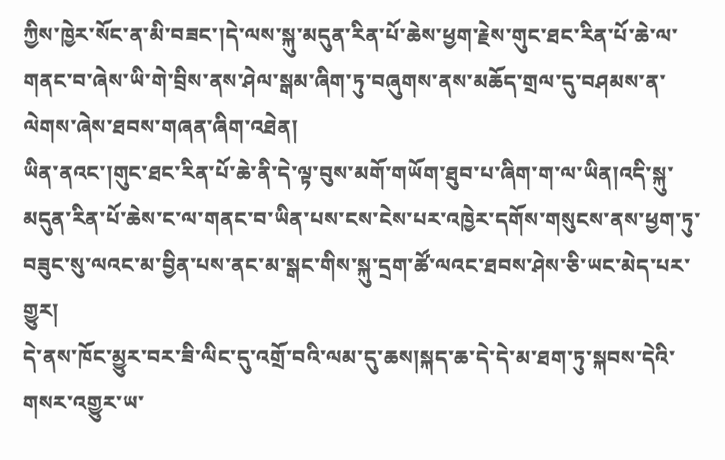ཀྱིས་ཁྱེར་སོང་ན་མི་བཟང་།དེ་ལས་སྐུ་མདུན་རིན་པོ་ཆེས་ཕྱག་རྗེས་གུང་ཐང་རིན་པོ་ཆེ་ལ་གནང་བ་ཞེས་ཡི་གེ་བྲིས་ནས་ཤེལ་སྒམ་ཞིག་ཏུ་བཞུགས་ནས་མཆོད་གྲལ་དུ་བཤམས་ན་ལེགས་ཞེས་ཐབས་གཞན་ཞིག་འཐེན།
ཡིན་ནའང་།གུང་ཐང་རིན་པོ་ཆེ་ནི་དེ་ལྟ་བུས་མགོ་གཡོག་ཐུབ་པ་ཞིག་ག་ལ་ཡིན།འདི་སྐུ་མདུན་རིན་པོ་ཆེས་ང་ལ་གནང་བ་ཡིན་པས་ངས་ངེས་པར་འཁྱེར་དགོས་གསུངས་ནས་ཕྱག་ཏུ་བཟུང་སུ་ལའང་མ་བྱིན་པས་ནང་མ་སྒང་གིས་སྐུ་དྲག་ཚོ་ལའང་ཐབས་ཤེས་ཅི་ཡང་མེད་པར་གྱུར།
དེ་ནས་ཁོང་མྱུར་བར་ཟི་ལིང་དུ་འགྲོ་བའི་ལམ་དུ་ཆས།སྐད་ཆ་དེ་དེ་མ་ཐག་ཏུ་སྐབས་དེའི་གསར་འགྱུར་ཡ་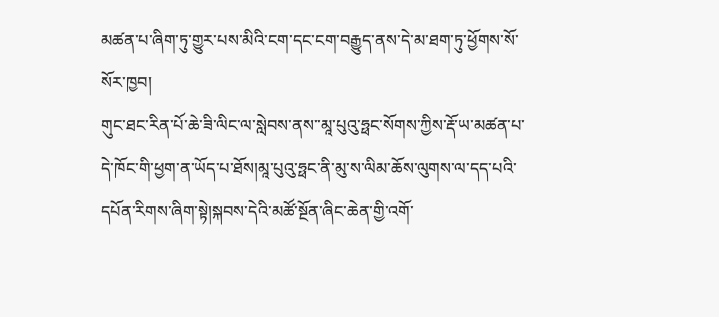མཚན་པ་ཞིག་ཏུ་གྱུར་པས་མིའི་ངག་དང་ངག་བརྒྱུད་ནས་དེ་མ་ཐག་ཏུ་ཕྱོགས་སོ་སོར་ཁྱབ།
གུང་ཐང་རིན་པོ་ཆེ་ཟི་ལིང་ལ་སླེབས་ནས་་མཱ་པུའུ་ཧྥང་སོགས་ཀྱིས་རྡོ་ཡ་མཚན་པ་དེ་ཁོང་གི་ཕྱག་ན་ཡོད་པ་ཐོས།མཱ་པུའུ་ཧྥང་ནི་མུ་ས་ལིམ་ཆོས་ལུགས་ལ་དད་པའི་དཔོན་རིགས་ཞིག་སྟེ།སྐབས་དེའི་མཚོ་སྔོན་ཞིང་ཆེན་གྱི་འགོ་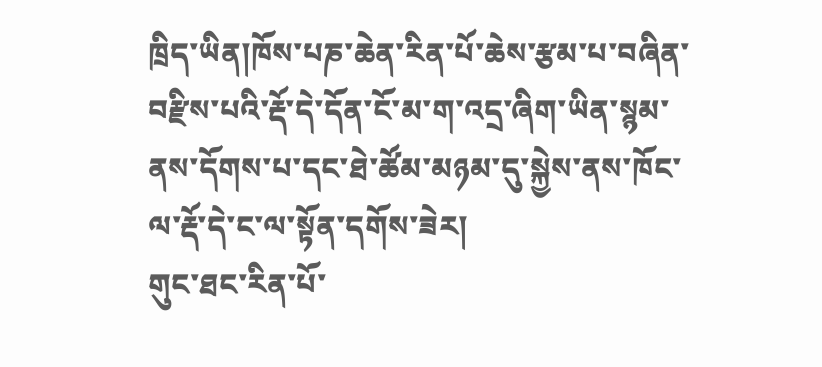ཁྲིད་ཡིན།ཁོས་པཎ་ཆེན་རིན་པོ་ཆེས་རྩམ་པ་བཞིན་བརྫིས་པའི་རྡོ་དེ་དོན་ངོ་མ་ག་འདྲ་ཞིག་ཡིན་སྙམ་ནས་དོགས་པ་དང་ཐེ་ཚོམ་མཉམ་དུ་སྐྱེས་ནས་ཁོང་ལ་རྡོ་དེ་ང་ལ་སྟོན་དགོས་ཟེར།
གུང་ཐང་རིན་པོ་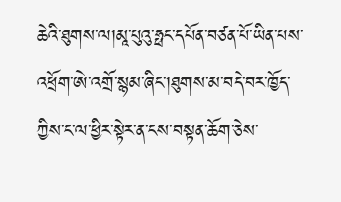ཆེའི་ཐུགས་ལ།མཱ་པུའུ་ཧྥང་དཔོན་བཙན་པོ་ཡིན་པས་འཕྲོག་ཨེ་འགྲོ་སྙམ་ཞིང་།ཐུགས་མ་བདེ་བར་ཁྱོད་ཀྱིས་ང་ལ་ཕྱིར་སྟེར་ན་ངས་བསྟན་ཆོག་ཅེས་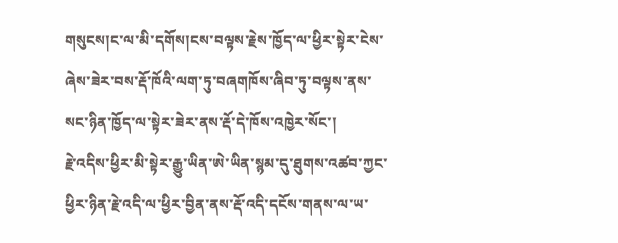གསུངས།ང་ལ་མི་དགོས།ངས་བལྟས་རྗེས་ཁྱོད་ལ་ཕྱིར་སྟེར་ངེས་ཞེས་ཟེར་བས་རྡོ་ཁོའི་ལག་ཏུ་བཞགཁོས་ཞིབ་ཏུ་བལྟས་ནས་སང་ཉིན་ཁྱོད་ལ་སྟེར་ཟེར་ནས་རྡོ་དེ་ཁོས་འཁྱེར་སོང་།
རྗེ་འདིས་ཕྱིར་མི་སྟེར་རྒྱུ་ཡིན་ཨེ་ཡིན་སྙམ་དུ་ཐུགས་འཚབ་ཀྱང་ཕྱིར་ཉིན་རྗེ་འདི་ལ་ཕྱིར་བྱིན་ནས་རྡོ་འདི་དངོས་གནས་ལ་ཡ་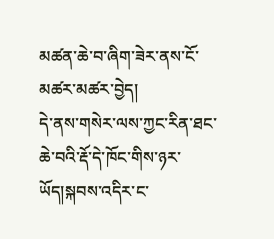མཚན་ཆེ་བ་ཞིག་ཟེར་ནས་ངོ་མཚར་མཚར་བྱེད།
དེ་ནས་གསེར་ལས་ཀྱང་རིན་ཐང་ཆེ་བའི་རྡོ་དེ་ཁོང་གིས་ཉར་ཡོད།སྐབས་འདིར་ང་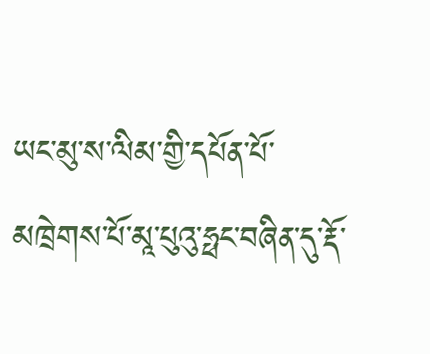ཡང་མུ་ས་ལིམ་གྱི་དཔོན་པོ་མཁྲེགས་པོ་མཱ་པུའུ་ཧྥང་བཞིན་དུ་རྡོ་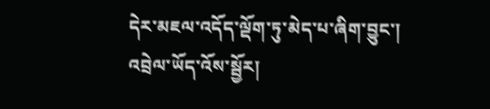དེར་མཇལ་འདོད་ལྡོག་ཏུ་མེད་པ་ཞིག་བྱུང་།
འབྲེལ་ཡོད་འོས་སྦྱོར།